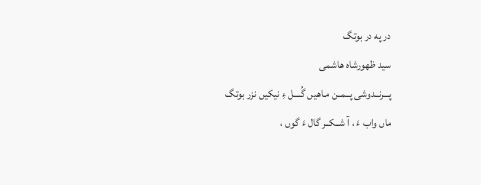در په در بوتگ
سید ظهورشاه هاشمی
پـــرنــدوشی پــمــن مـاهیں گُــــل ءِ نیکیں نزر بوتگ
ماں واب ءَ ، آ شــکــر گال ءَ گوں ،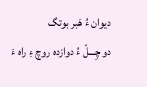دیوان ءُ هَبر بوتگ
دو چِـــلّ ءُ دوازده روچ ءِ راه ءَ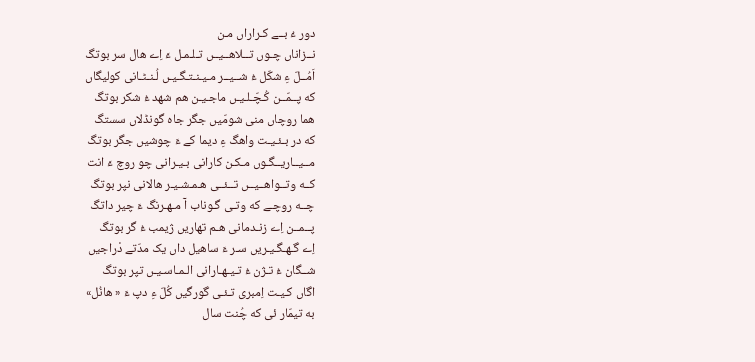دور ءُ بــے کـراراں مـن
نــزاناں چـوں تــلاهــیــں تـلـمـل ءَ اِے هال سر بوتگ
اَمُــلّ ءِ شکّل ءُ شــیــر مـیـنـتـگـیـں لُـنـٹـانی کولیگاں
که پــمّــن کُـچّـلـیـں ماجـیـن هم شهد ءُ شکر بوتگ
هما روچاں منی شومّیں جگر جاه گونڈلاں سستگ
که در بـئـیـت واهگ ءِ دیما کے ءَ چوشیں جگر بوتگ
مــیــاریــگـوں مـکـن کارانی بـیـرانی چو روچ ءَ انت
کــه وتــواهــیــں تــئــی هـمـشـیـر هالانی نپر بوتگ
چــه روچـے که وتـی گـوناب آ مـهـرنگ ءَ چیر داتگ
پــمــن اِے زنـدمانی هـم تهاریں ژیمب ءُ گر بوتگ
اِے گـهـگـیـریں سـر ءَ ساهیل داں یک مدّتے دْراجیں
شــگان ءُ تـژن ءُ تـیـهـارانی الـمـاسـیـں تپر بوتگ
اگاں کـیـت اِمبری تـئـی گورگیں کُلّ ءِ دپ ءَ « هانُل»
به تیمّار ئی که چُنت سال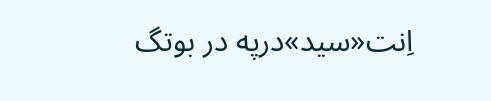اِنت«سید»درپه در بوتگ